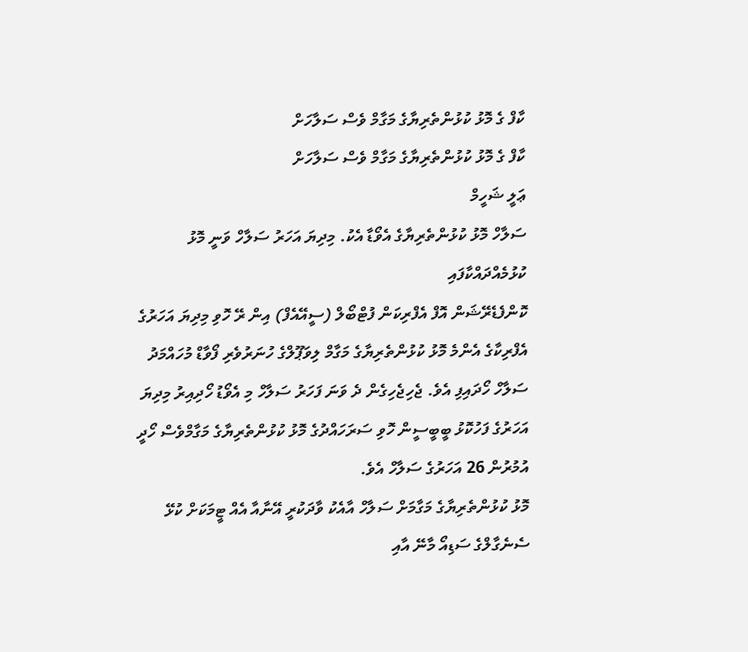ކާފް ގެ މޮޅު ކުޅުންތެރިޔާގެ މަގާމް ވެސް ސަލާހަށް
ކާފް ގެ މޮޅު ކުޅުންތެރިޔާގެ މަގާމް ވެސް ސަލާހަށް
ޢަލީ ޝަހީމް
ސަލާހް މޮޅު ކުޅުންތެރިޔާގެ އެވޯޑާ އެކު. މިދިޔަ އަހަރު ސަލާހް ވަނީ މޮޅު ކުޅުމެއްދައްކާފައި
ކޮންފެޑެރޭޝަން އޮފް އެފްރިކަން ފުޓްބޯލް (ސީއޭއެފް) އިން ރޭ ހޮވި މިދިޔަ އަހަރުގެ އެފްރިކާގެ އެންމެ މޮޅު ކުޅުންތެރިޔާގެ މަގާމް ލިވަޕޫލްގެ ހުނަރުވެރި ފޯވާޑް މުހައްމަދު ސަލާހް ހޯދައިފި އެވެ. ޖެހިޖެހިގެން ދެ ވަނަ ފަހަރު ސަލާހް މި އެވޯޑު ހޯދިއިރު މިދިޔަ އަހަރުގެ ފަހުކޮޅު ބީބީސީން ހޮވި ސަރަހައްދުގެ މޮޅު ކުޅުންތެރިޔާގެ މަގާމްވެސް ހޯދީ އުމުރުން 26 އަހަރުގެ ސަލާހް އެވެ.
މޮޅު ކުޅުންތެރިޔާގެ މަގާމަށް ސަލާހް އާއެކު ވާދަކުރީ އޭނާއާ އެއް ޓީމަކަށް ކުޅޭ ސެނެގާލްގެ ސަޑިއޯ މާނޭ އާއި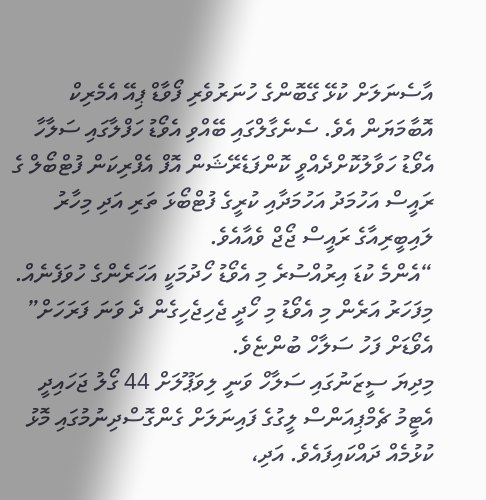އާސެނަލަށް ކުޅޭ ގޭބޮންގެ ހުނަރުވެރި ފޯވާޑް ޕިއޭ އެމެރިކް އޮބާމަޔަން އެވެ. ސެނެގާލްގައި ބޭއްވި އެވޯޑު ހަފްލާގައި ސަލާހާ އެވޯޑު ހަވާލުކޮށްދެއްވީ ކޮންފަޑެރޭޝަން އޮފް އެފްރިކަން ފުޓްބޯލް ގެ ރައީސް އަހުމަދު އަހުމަދާއި ކުރީގެ ފުޓްބޯޅަ ތަރި އަދި މިހާރު ލައިބީރިއާގެ ރައީސް ޖޯޖް ވެއާއެވެ.
“އެންމެ ކުޑަ އިރުއްސުރެ މި އެވޯޑު ހޯދުމަކީ އަހަރެންގެ ހުވަފެނެއް. މިފަހަރު އަރެން މި އެވޯޑު މި ހޯދީ ޖެހިޖެހިގެން ދެ ވަނަ ފަރަހަށް” އެވޯޑަށް ފަހު ސަލާހް ބުންޏެވެ.
މިދިޔަ ސީޒަނުގައި ސަލާހް ވަނީ ލިވަޕޫލަށް 44 ގޯލު ޖަހައިދީ އެޓީމު ޗެމްޕިއަންސް ލީގުގެ ފައިނަލަށް ގެންގޮސްދިނުމުގައި މޮޅު ކުޅުމެއް ދައްކައިފައެވެ. އަދި،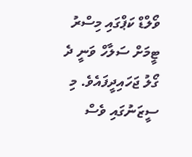ވޯލްޑް ކަޕްގައި މިސްރު ޓީމަށް ސަލާހް ވަނީ ދެ ގޯލު ޖަހައިދީފައެވެ. މި ސީޒަނުގައި ވެސް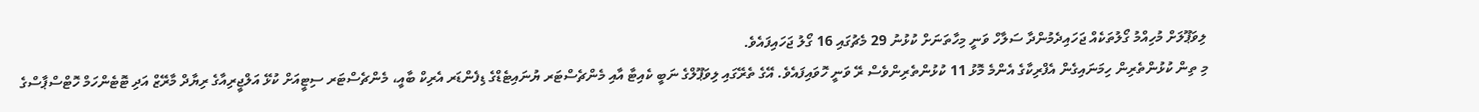ލިވަޕޫލަށް މުހިއްމު ގޯލުތަކެއް ޖަހައިދެމުންދާ ސަލާހް ވަނީ މިހާތަނަށް ކުޅުނު 29 މެޗުގައި 16 ގޯލު ޖަހައިފައެވެ.
މި ތިން ކުޅުންތެރިން ހިމަނައިގެން އެފްރިކާގެ އެންމެ މޮޅު 11 ކުޅުންތެރިންވެސް ރޭ ވަނީ ހޮވައިފައެވެ. އޭގެ ތެރޭގައި ލިވަޕޫލްގެ ނަބީ ކެއިޓާ އާއި މެންޗެސްޓަރ ޔުނައިޓެޑްގެ ޑިފެންޑަރ އެރިކް ބާއީ، މެންޗެސްޓަރ ސިޓީއަށް ކުޅޭ އަލްޖީރިއާގެ ރިޔާދް މާރޭޒް އަދި ޓޮޓެންހަމް ހޮޓްސްޕާސްގެ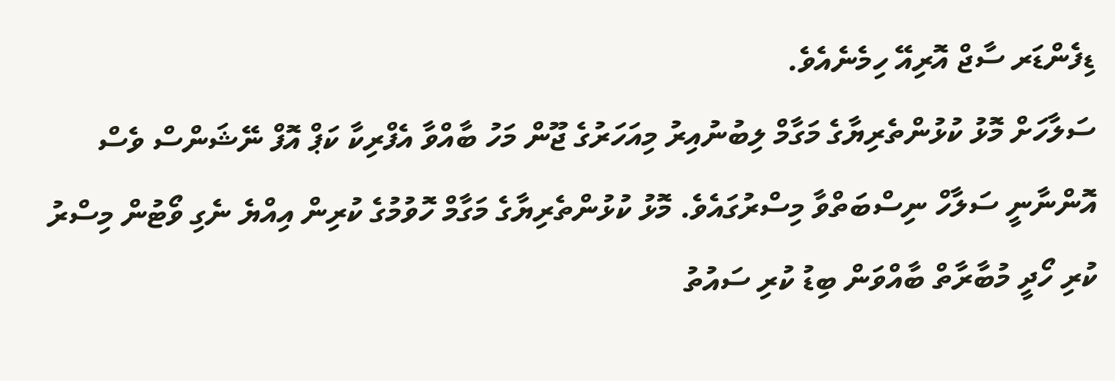ޑިފެންޑަރ ސާޖް އޮރިއޭ ހިމެނެއެވެ.
ސަލާހަށް މޮޅު ކުޅުންތެރިޔާގެ މަގާމް ލިބުނުއިރު މިއަހަރުގެ ޖޫން މަހު ބާއްވާ އެފްރިކާ ކަޕް އޮފް ނޭޝަންސް ވެސް އޮންނާނީ ސަލާހް ނިސްބަތްވާ މިސްރުގައެވެ. މޮޅު ކުޅުންތެރިޔާގެ މަގާމް ހޮވުމުގެ ކުރިން އިއްޔެ ނެގި ވޯޓުން މިސްރު ކުރި ހޯދީ މުބާރާތް ބާއްވަން ބިޑު ކުރި ސައުތު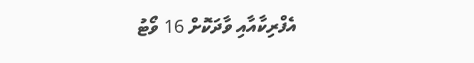އެފްރިކާއާއި ވާދަކޮށް 16 ވޯޓު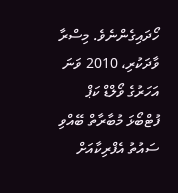ހޯދައިގެންނެވެ. މިސްރާ ވާދަކުރި، 2010 ވަނަ އަހަރުގެ ވޯލްޑް ކަޕް ފުޓްބޯޅަ މުބާރާތް ބޭއްވި ސައުތު އެފްރިކާއަށް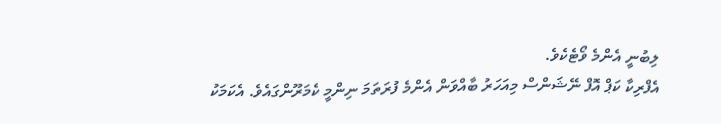ލިބުނީ އެންމެ ވޯޓެކެވެ.
އެފްރިކާ ކަޕް އޮފް ނޭޝަންސް މިއަހަރު ބާއްވަން އެންމެ ފުރަތަމަ ނިންމީ ކެމަރޫންގައެވެ. އެކަމަކު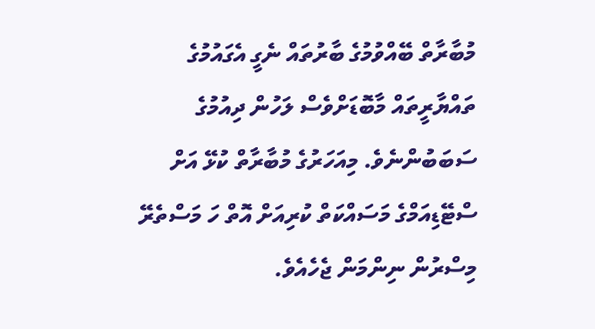މުބާރާތް ބޭއްވުމުގެ ބާރުތައް ނެގީ އެގައުމުގެ ތައްޔާރީތައް މާބޮޑަށްވެސް ލަހުން ދިއުމުގެ ސަބަބުންނެވެ. މިއަހަރުގެ މުބާރާތް ކުޅޭ އަށް ސްޓޭޑިއަމްގެ މަސައްކަތް ކުރިއަށް އޮތް ހަ މަސްތެރޭ މިސްރުން ނިންމަން ޖެހެއެވެ.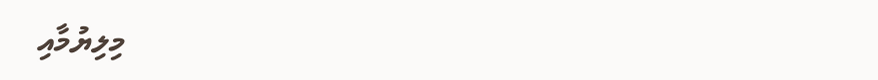މިލިޔުމާއި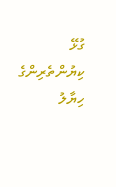ގުޅޭ
ކިޔުންތެރިންގެ ހިޔާލު